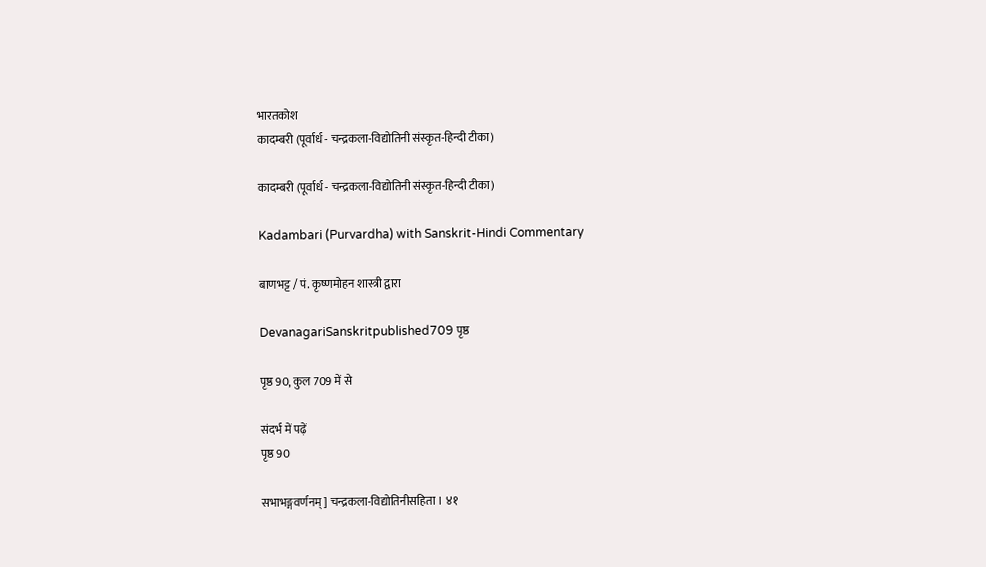भारतकोश
कादम्बरी (पूर्वार्ध - चन्द्रकला-विद्योतिनी संस्कृत-हिन्दी टीका)

कादम्बरी (पूर्वार्ध - चन्द्रकला-विद्योतिनी संस्कृत-हिन्दी टीका)

Kadambari (Purvardha) with Sanskrit-Hindi Commentary

बाणभट्ट / पं. कृष्णमोहन शास्त्री द्वारा

DevanagariSanskritpublished709 पृष्ठ

पृष्ठ 90, कुल 709 में से

संदर्भ में पढ़ें
पृष्ठ 90

सभाभङ्गवर्णनम् ] चन्द्रकला-विद्योतिनीसहिता । ४१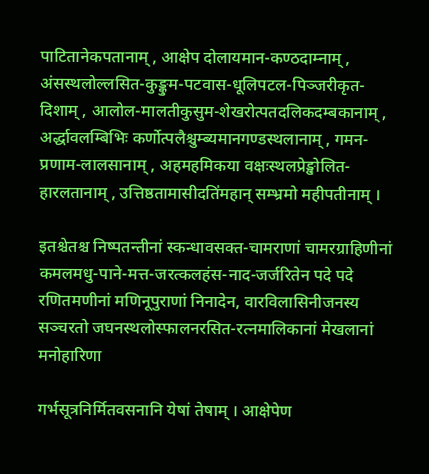पाटितानेकपतानाम् , आक्षेप दोलायमान-कण्ठदाम्नाम् , अंसस्थलोल्लसित-कुङ्कुम-पटवास-धूलिपटल-पिञ्जरीकृत-दिशाम् , आलोल-मालतीकुसुम-शेखरोत्पतदलिकदम्बकानाम् , अर्द्धावलम्बिभिः कर्णोत्पलैश्चुम्ब्यमानगण्डस्थलानाम् , गमन-प्रणाम-लालसानाम् , अहमहमिकया वक्षःस्थलप्रेङ्खोलित-हारलतानाम् , उत्तिष्ठतामासीदति॑महान् सम्भ्रमो महीपतीनाम् ।

इतश्चेतश्च निष्पतन्तीनां स्कन्धावसक्त-चामराणां चामरग्राहिणीनां कमलमधु-पाने-मत्त-जरत्कलहंस-नाद-जर्जरितेन पदे पदे रणितमणीनां मणिनूपुराणां निनादेन, वारविलासिनीजनस्य सञ्चरतो जघनस्थलोस्फालनरसित-रत्नमालिकानां मेखलानां मनोहारिणा

गर्भसूत्रनिर्मितवसनानि येषां तेषाम् । आक्षेपेण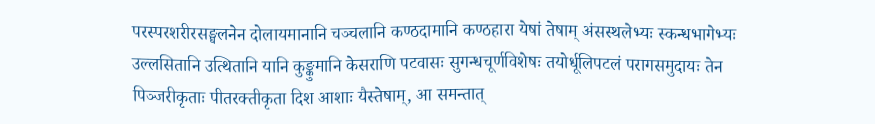परस्परशरीरसङ्घलनेन दोलायमानानि चञ्चलानि कण्ठदामानि कण्ठहारा येषां तेषाम् अंसस्थलेभ्यः स्कन्धभागेभ्यः उल्लसितानि उत्थितानि यानि कुङ्कुमानि केसराणि पटवासः सुगन्धचूर्णविशेषः तयोर्धूलिपटलं परागसमुदायः तेन पिञ्जरीकृताः पीतरक्तीकृता दिश आशाः यैस्तेषाम्, आ समन्तात्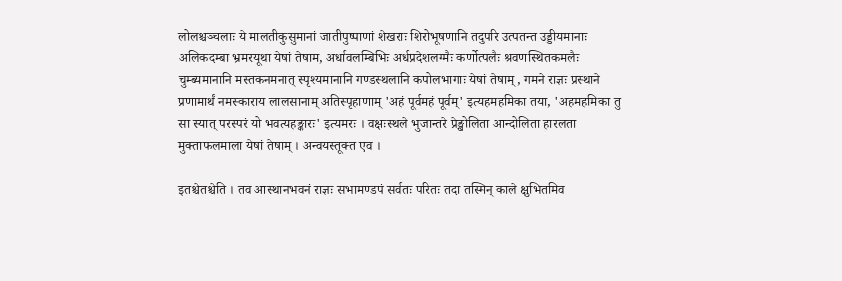लोलश्चञ्चलाः ये मालतीकुसुमानां जातीपुष्पाणां शेखराः शिरोभूषणानि तदुपरि उत्पतन्त उड्डीयमानाः अलिकदम्बा भ्रमरयूथा येषां तेषाम, अर्धावलम्बिभिः अर्धप्रदेशलग्मैः कर्णोत्पलैः श्रवणस्थितकमलैः चुम्ब्यमानानि मस्तकनमनात् स्पृश्यमानानि गण्डस्थलानि कपोलभागाः येषां तेषाम्, गमने राज्ञः प्रस्थाने प्रणामार्थं नमस्काराय लालसानाम् अतिस्पृहाणाम् 'अहं पूर्वमहं पूर्वम्' इत्यहमहमिका तया, 'अहमहमिका तु सा स्यात् परस्परं यो भवत्यहङ्कारः' इत्यमरः । वक्षःस्थले भुजान्तरे प्रेङ्खोलिता आन्दोलिता हारलता मुक्ताफलमाला येषां तेषाम् । अन्वयस्तूक्त एव ।

इतश्चेतश्चेति । तव आस्थानभवनं राज्ञः सभामण्डपं सर्वतः परितः तदा तस्मिन् काले क्षुभितमिव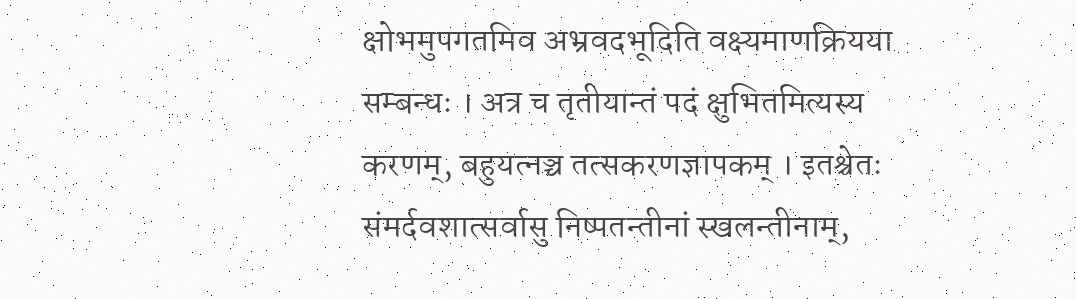क्षोभमुपगतमिव अभ्रवदभूदिति वक्ष्यमाणक्रियया सम्बन्धः । अत्र च तृतीयान्तं पदं क्षुभितमित्यस्य करणम्, बहुयत्नञ्च तत्सकरणज्ञापकम् । इतश्चेतः संमर्दवशात्सर्वासु निष्पतन्तीनां स्खलन्तीनाम्,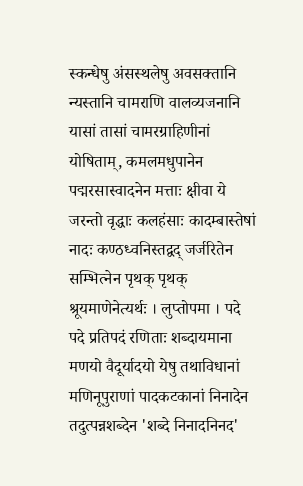स्कन्धेषु अंसस्थलेषु अवसक्तानि न्यस्तानि चामराणि वालव्यजनानि यासां तासां चामरग्राहिणीनां योषिताम्, कमलमधुपानेन पद्मरसास्वादनेन मत्ताः क्षीवा ये जरन्तो वृद्धाः कलहंसाः कादम्बास्तेषां नादः कण्ठध्वनिस्तद्वद् जर्जरितेन सम्भित्नेन पृथक् पृथक् श्रूयमाणेनेत्यर्थः । लुप्तोपमा । पदे पदे प्रतिपदं रणिताः शब्दायमाना मणयो वैदूर्यादयो येषु तथाविधानां मणिनूपुराणां पादकटकानां निनादेन तदुत्पन्नशब्देन 'शब्दे निनादनिनद'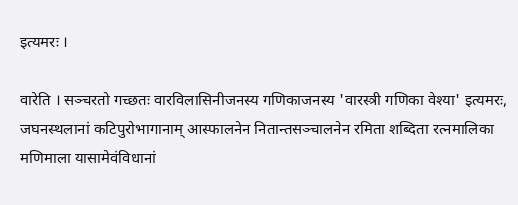इत्यमरः ।

वारेति । सञ्चरतो गच्छतः वारविलासिनीजनस्य गणिकाजनस्य 'वारस्त्री गणिका वेश्या' इत्यमरः, जघनस्थलानां कटिपुरोभागानाम् आस्फालनेन नितान्तसञ्चालनेन रमिता शब्दिता रत्नमालिका मणिमाला यासामेवंविधानां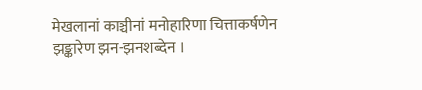मेखलानां काञ्चीनां मनोहारिणा चित्ताकर्षणेन झङ्कारेण झन-झनशब्देन ।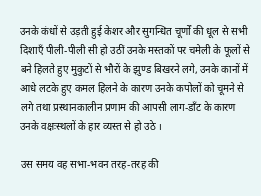उनके कंधों से उड़ती हुई केशर और सुगन्धित चूर्णों की धूल से सभी दिशाएँ पीली-पीली सी हो उठीं उनके मस्तकों पर चमेली के फूलों से बने हिलते हुए मुकुटों से भौरों के झुण्ड बिखरने लगे, उनके कानों में आधे लटके हुए कमल हिलने के कारण उनके कपोलों को चूमने से लगे तथा प्रस्थानकालीन प्रणाम की आपसी लाग-डाँट के कारण उनके वक्षःस्थलों के हार व्यस्त से हो उठे ।

उस समय वह सभा-भवन तरह-तरह की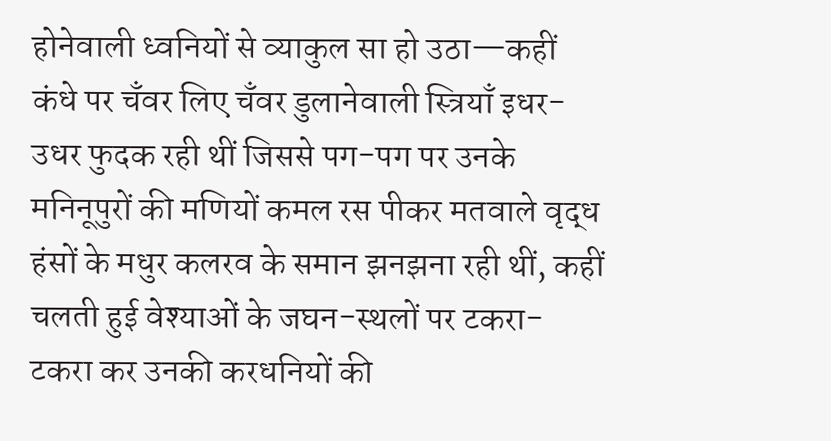होनेवाली ध्वनियों से व्याकुल सा हो उठा—कहीं कंधे पर चँवर लिए चँवर डुलानेवाली स्त्रियाँ इधर-उधर फुदक रही थीं जिससे पग-पग पर उनके मनिनूपुरों की मणियों कमल रस पीकर मतवाले वृद्ध हंसों के मधुर कलरव के समान झनझना रही थीं, कहीं चलती हुई वेश्याओं के जघन-स्थलों पर टकरा-टकरा कर उनकी करधनियों की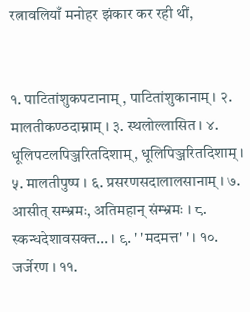रत्नावलियाँ मनोहर झंकार कर रही थीं,


१. पाटितांशुकपटानाम् , पाटितांशुकानाम् । २. मालतीकण्ठदाम्नाम् । ३. स्थलोल्लासित । ४. धूलिपटलपिञ्जरितदिशाम्, धूलिपिञ्जरितदिशाम् । ५. मालतीपुष्प । ६. प्रसरणसदालालसानाम् । ७. आसीत् सम्भ्रमः, अतिमहान् संम्भ्रमः । ८. स्कन्धदेशावसक्त... । ९. ' 'मदमत्त' ' । १०. जर्जेरण । ११.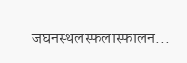जघनस्थलस्फलास्फालन...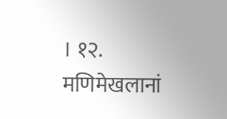। १२. मणिमेखलानां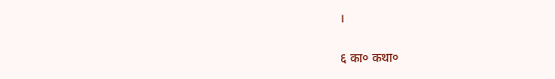।

६ का० कथा०